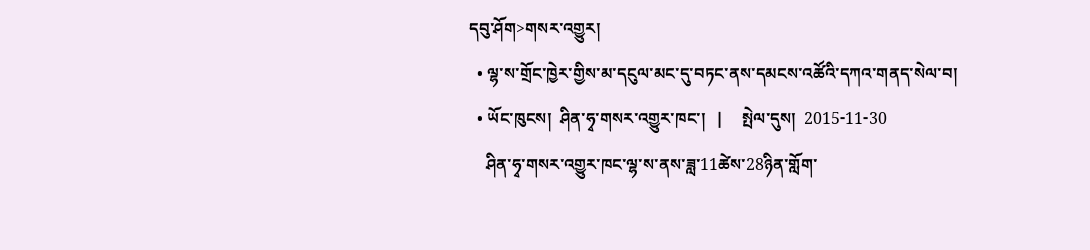དབུ་ཤོག>གསར་འགྱུར།
  • ལྷ་ས་གྲོང་ཁྱེར་གྱིས་མ་དངུལ་མང་དུ་བཏང་ནས་དམངས་འཚོའི་དཀའ་གནད་སེལ་བ།
  • ཡོང་ཁུངས།  ཤིན་ཧྭ་གསར་འགྱུར་ཁང་།   |     སྤེལ་དུས།  2015-11-30
    ཤིན་ཧྭ་གསར་འགྱུར་ཁང་ལྷ་ས་ནས་ཟླ་11ཚེས་28ཉིན་གློག་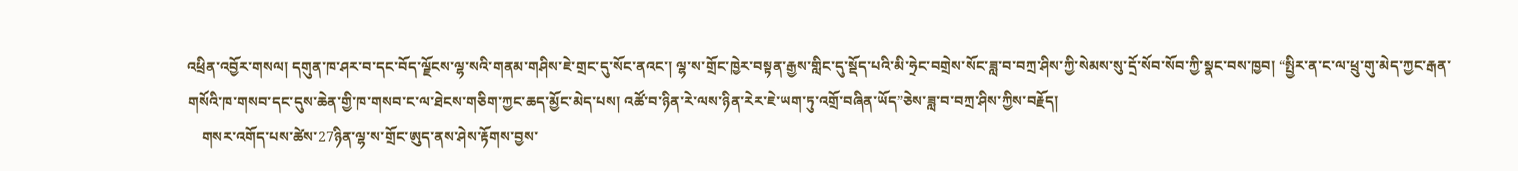འཕྲིན་འབྱོར་གསལ། དགུན་ཁ་ཤར་བ་དང་བོད་ལྗོངས་ལྷ་སའི་གནམ་གཤིས་ཇེ་གྲང་དུ་སོང་ནའང་། ལྷ་ས་གྲོང་ཁྱེར་བསྟན་རྒྱས་གླིང་དུ་སྡོད་པའི་མི་ཧྲེང་བགྲེས་སོང་ཟླ་བ་བཀྲ་ཤིས་ཀྱི་སེམས་སུ་དྲོ་སོབ་སོབ་ཀྱི་སྣང་བས་ཁྱབ། “སྤྱིར་ན་ང་ལ་ཕྲུ་གུ་མེད་ཀྱང་རྒན་གསོའི་ཁ་གསབ་དང་དུས་ཆེན་གྱི་ཁ་གསབ་ང་ལ་ཐེངས་གཅིག་ཀྱང་ཆད་མྱོང་མེད་པས། འཚོ་བ་ཉིན་རེ་ལས་ཉིན་རེར་ཇེ་ཡག་ཏུ་འགྲོ་བཞིན་ཡོད”ཅེས་ཟླ་བ་བཀྲ་ཤིས་ཀྱིས་བརྗོད།
    གསར་འགོད་པས་ཚེས་27ཉིན་ལྷ་ས་གྲོང་ཨུད་ནས་ཤེས་རྟོགས་བྱས་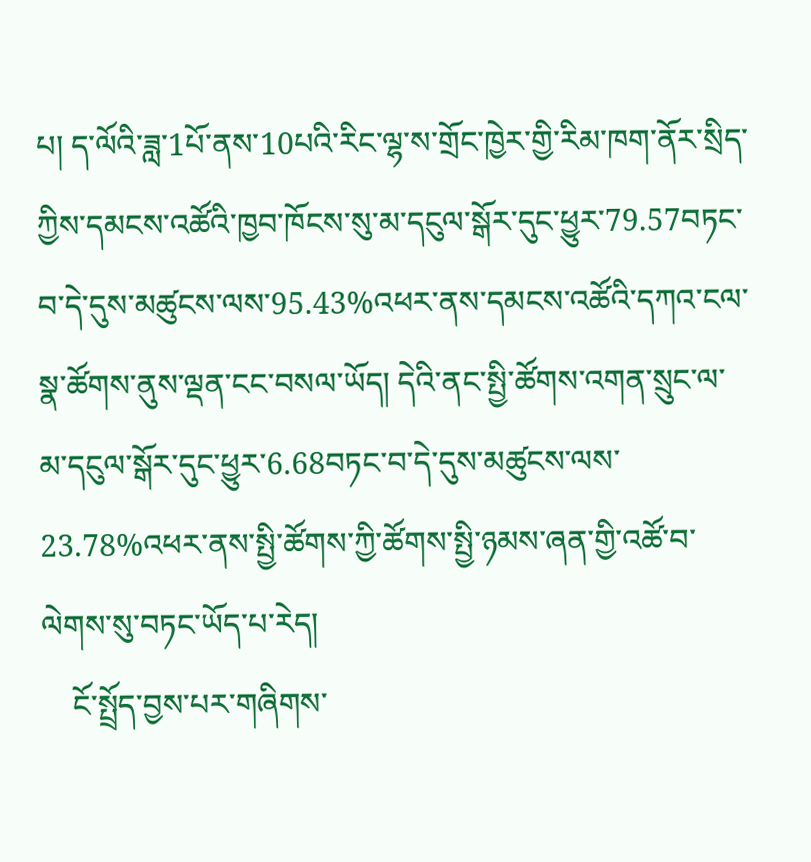པ། ད་ལོའི་ཟླ་1པོ་ནས་10པའི་རིང་ལྷ་ས་གྲོང་ཁྱེར་གྱི་རིམ་ཁག་ནོར་སྲིད་ཀྱིས་དམངས་འཚོའི་ཁྱབ་ཁོངས་སུ་མ་དངུལ་སྒོར་དུང་ཕྱུར་79.57བཏང་བ་དེ་དུས་མཚུངས་ལས་95.43%འཕར་ནས་དམངས་འཚོའི་དཀའ་ངལ་སྣ་ཚོགས་ནུས་ལྡན་ངང་བསལ་ཡོད། དེའི་ནང་སྤྱི་ཚོགས་འགན་སྲུང་ལ་མ་དངུལ་སྒོར་དུང་ཕྱུར་6.68བཏང་བ་དེ་དུས་མཚུངས་ལས་23.78%འཕར་ནས་སྤྱི་ཚོགས་ཀྱི་ཚོགས་སྤྱི་ཉམས་ཞན་གྱི་འཚོ་བ་ལེགས་སུ་བཏང་ཡོད་པ་རེད།
    ངོ་སྤྲོད་བྱས་པར་གཞིགས་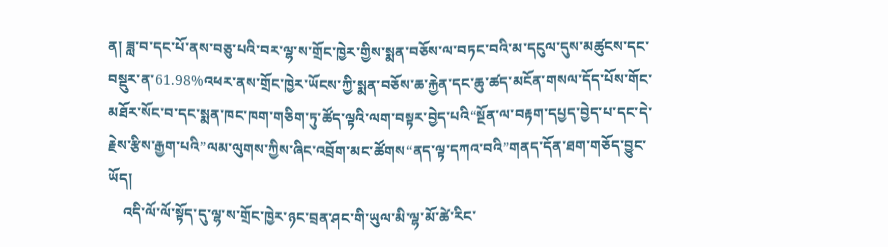ན། ཟླ་བ་དང་པོ་ནས་བཅུ་པའི་བར་ལྷ་ས་གྲོང་ཁྱེར་གྱིས་སྨན་བཅོས་ལ་བཏང་བའི་མ་དངུལ་དུས་མཚུངས་དང་བསྡུར་ན་61.98%འཕར་ནས་གྲོང་ཁྱེར་ཡོངས་ཀྱི་སྨན་བཅོས་ཆ་རྐྱེན་དང་ཆུ་ཚད་མངོན་གསལ་དོད་པོས་གོང་མཐོར་སོང་བ་དང་སྨན་ཁང་ཁག་གཅིག་ཏུ་ཚོད་ལྟའི་ལག་བསྟར་བྱེད་པའི“སྔོན་ལ་བརྟག་དཔྱད་བྱེད་པ་དང་དེ་རྗེས་རྩིས་རྒྱག་པའི”ལམ་ལུགས་ཀྱིས་ཞིང་འབྲོག་མང་ཚོགས“ནད་ལྟ་དཀའ་བའི”གནད་དོན་ཐག་གཅོད་བྱུང་ཡོད།
    འདི་ལོ་ལོ་སྟོད་དུ་ལྷ་ས་གྲོང་ཁྱེར་ཉང་བྲན་ཤང་གི་ཡུལ་མི་ལྷ་མོ་ཚེ་རིང་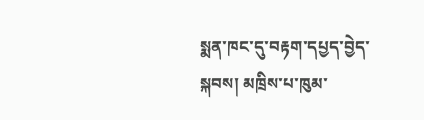སྨན་ཁང་དུ་བརྟག་དཔྱད་བྱེད་སྐབས། མཁྲིས་པ་ཁུམ་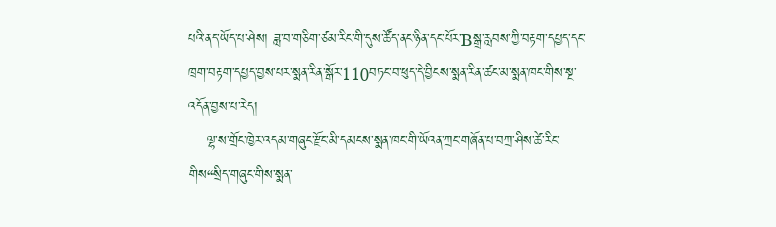པའི་ནད་ཡོད་པ་ཤེས། ཟླ་བ་གཅིག་ཙམ་རིང་གི་དུས་ཚོད་ནང་ཉིན་དང་པོར་Bསྒྲ་རླབས་ཀྱི་བརྟག་དཔྱད་དང་ཁྲག་བརྟག་དཔྱད་བྱས་པར་སྨན་རིན་སྒོར་110བཏང་བ་ཕུད་དེ་བྱིངས་སྨན་རིན་ཚང་མ་སྨན་ཁང་གིས་སྔ་འདོན་བྱས་པ་རེད།
    ལྷ་ས་གྲོང་ཁྱེར་འདམ་གཞུང་རྫོང་མི་དམངས་སྨན་ཁང་གི་ཡོའན་ཀྲང་གཞོན་པ་བཀྲ་ཤིས་ཚེ་རིང་གིས“སྲིད་གཞུང་གིས་སྨན་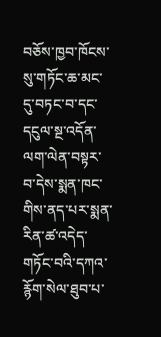བཅོས་ཁྱབ་ཁོངས་སུ་གཏོང་ཆ་མང་དུ་བཏང་བ་དང་དངུལ་སྔ་འདོན་ལག་ལེན་བསྟར་བ་དེས་སྨན་ཁང་གིས་ནད་པར་སྨན་རིན་ཚ་འདེད་གཏོང་བའི་དཀའ་རྙོག་སེལ་ཐུབ་པ་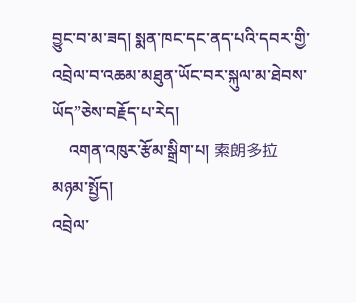བྱུང་བ་མ་ཟད། སྨན་ཁང་དང་ནད་པའི་དབར་གྱི་འབྲེལ་བ་འཆམ་མཐུན་ཡོང་བར་སྐུལ་མ་ཐེབས་ཡོད”ཅེས་བརྗོད་པ་རེད།
    འགན་འཁུར་རྩོམ་སྒྲིག་པ། 索朗多拉
མཉམ་སྤྱོད།
འབྲེལ་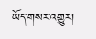ཡོད་གསར་འགྱུར།